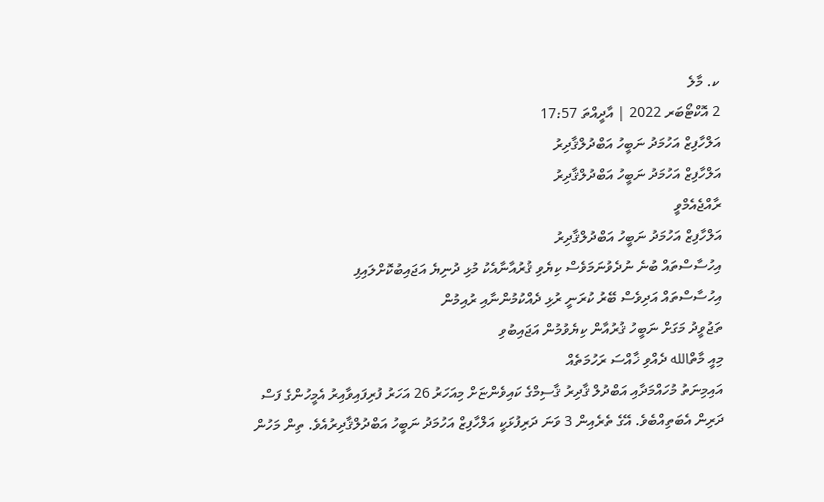ކ. މާލެ
2 އޮކްޓޯބަރ 2022 | އާދީއްތަ 17:57
އަލްހާފިޒް އަހުމަދު ނަބީހު އަބްދުލްޤާދިރު
އަލްހާފިޒް އަހުމަދު ނަބީހު އަބްދުލްޤާދިރު
ރާއްޖެއެމްވީ
އަލްހާފިޒް އަހުމަދު ނަބީހު އަބްދުލްޤާދިރު
އިހުސާސްތައް ބުނެ ނުދެވުނަމަވެސް ކިޔެވި ޤުރުއާނާއެކު މުޅި ދުނިޔެ އަޖައިބުކޮށްލައިފި
އިހުސާސްތައް އަދިވެސް ބޭރު ކުރަނީ ރުޅި ދެއްކުމުންނާއި ރުއިމުން
ތަޖުވީދު މަގަށް ނަބީހު ޤުރުއާން ކިޔެވުމުން އަޖައިބުވި
މިއީ މާތްالله ދެއްވި ޚާއްސަ ރަހުމަތެއް
އައިމިނަތު މުހައްމަދާއި އަބްދުލް ޤާދިރު ޤާސިމްގެ ކައިވެންޏަށް މިއަހަރު 26 އަހަރު ފުރިފައިވާއިރު އެމީހުންގެ ފަސް ދަރިން އެބަތިއްބެވެ. އޭގެ ތެރެއިން 3 ވަނަ ދަރިފުޅަކީ އަލްހާފިޒް އަހުމަދު ނަބީހު އަބްދުލްޤާދިރުއެވެ. ތިން މަހުން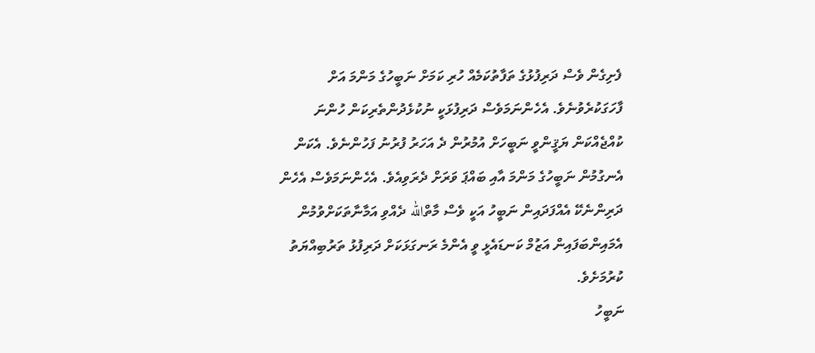ފެށިގެން ވެސް ދަރިފުޅުގެ ތަފާތުކަމެއް ހުރި ކަމަށް ނަބީހުގެ މަންމަ އަށް ފާހަގަކުރެވުނެވެ. އެހެންނަމަވެސް ދަރިފުޅަކީ ނުކުޅެދުންތެރިކަން ހުންނަ ކުއްޖެއްކަން ޔަޤީންވީ ނަބީހަށް އުމުރުން ދެ އަހަރު ފުރުނު ފަހުންނެވެ. އެކަން އެނގުމުން ނަބީހުގެ މަންމަ އާއި ބައްޕަ ވަރަށް ދެރަވިއެވެ. އެހެންނަމަވެސް އެހެން ދަރިންނެކޭ އެއްފަދައިން ނަބީހު އަކީ ވެސް މާތްالله ދެއްވި އަމާނާތަކަށްވުމުން އެމައިންބަފައިން އަޒުމް ކަނޑައެޅީ ވީ އެންމެ ރަނގަޅަކަށް ދަރިފުޅު ތަރުބިއްޔަތު ކުރުމަށެވެ.
ނަބީހު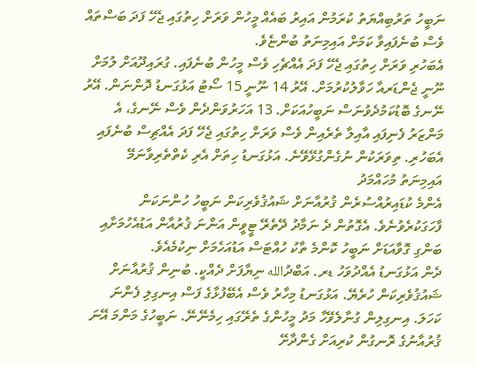ނަބީހު ތަރުބިއްޔަތު ކުރަމުން އައިރު ބައެއް މީހުން ވަރަށް ހިތުގައި ޖެހޭ ފަދަ ބަސްތައް ވެސް ބުނެފައިވާ ކަމަށް އައިމިނަތު ބުންޏެވެ.
އެބަހުރި ވަރަށް ހިތުގައި ޖެހޭ ފަދަ އެއްޗެހި ވެސް މީހުން ބުނެފައި. ގުރައިދޫއަށް ލުމަށް ނޫނީ ޖެންޑަރއާ ހަވާލުކުރުމަށް. އޭރު 14 ނޫނީ 15 ސޯޓު އަޅުގަނޑު ދޮންނަން. އޭރު ނޭނގެ ބޮޑުކަމުދެވުނަސް ނަބީހުއަކަށް. 13 އަހަރުވަންދެން ވެސް ނޭނގެ، އެ މަންޒަރު ފެނިފައި އާއިލާ ތެރެއިން ވެސް ވަރަށް ހިތުގައި ޖެހޭ ފަދަ އެއްޗިސް ބުނެފައި އެބަހުރި. ތިވަރަކުން ނުގެންގުޅޭވޭނެ. އަޅުގަނޑު ހިތަށް އެރި ކެތްތެރިވާނަމޭ
އައިމިނަތު މުހައްމަދު
އެންމެ ކުޑައިރުއްސުރެން ޤުރުއާނަށް ޝައުޤުވެރިކަން ނަބީހު ހުންނަކަން ފާހަގަކުރެވުނެވެ. އެގޮތުން ދެ ނަމާދު ދޭތެރޭ ޓީވީން އަންނަ ޤުރުއާން އަޑުއެހުމަށާއި ބަންގި ގޮވާއަޑަށް ނަބީހު ކޮންމެ ތާކު ހުއްޓަސް އަޑުއަހެމަށް ނިކުމެއެވެ.
ދެން އަޅުގަނޑު އެއްދުވަހު ޑރ. އަބްދުالله ނިޔާފަށް ދެއްކީ. ބުނިން ޤުރުއާނަށް ޝައުޤުވެރިކަން ހުރެޔޭ. އަޅުގަނޑު މިހާރު ވެސް އެބޭފުޅާގެ ފަސް އިނގިލި ފެންނަ ކަހަލަ. އިނގިލިން ގުނާލެވޭހާ މަދު މީހުންގެ ތެރޭގައި ހިމެނޭނޭ. ނަބީހުގެ މަންމަ އޭނަ ޤުރުއާނުގެ ރޮނގުން ކުރިއަށް ގެންދާށޭ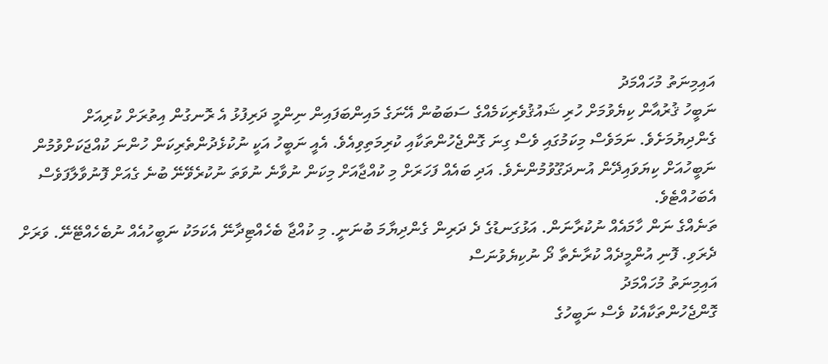އައިމިނަތު މުހައްމަދު
ނަބީހު ޤުރުއާން ކިޔެވުމަށް ހުރި ޝައުޤުވެރިކަމެއްގެ ސަބަބުން އޭނަގެ މައިންބަފައިން ނިންމީ ދަރިފުޅު އެ ރޮނގުން އިތުރަށް ކުރިއަށް ގެންދިޔުމަށެވެ. ނަމަވެސް މިކަމުގައި ވެސް ގިނަ ގޮންޖެހުންތަކާއި ކުރިމަތިވިއެވެ. އެއީ ނަބީހު އަކީ ނުކުޅެދުންތެރިކަން ހުންނަ ކުއްޖަކަށްވުމުން ނަބީހުއަށް ކިޔަވައިދޭން އުނދަގޫވުމުންނެވެ. އަދި ބައެއް ފަހަރަށް މި ކުއްޖާއަށް މިކަން ނުވާނެ ނުވަތަ ނުކުރެވޭނޭ ބުނެ ގެއަށް ފޮނުވާލާފަވެސް އެބަހުއްޓެވެ.
ތަނެއްގެ ނަން ހާމައެއް ނުކުރާނަން. އަޅުގަނޑުގެ ދެ ދަރިން ގެންދިޔާމަ ބުނަނީ. މި ކުއްޖާ ބެހެއްޓިދާނޭ އެކަމަކު ނަބީހުއެއް ނުބެހެއްޓޭނޭ. ވަރަށް ދެރަވި. ފޮނި އުންމީދެއް ކުރާނެތާ ދޯ ނުކިޔެވުނަސް
އައިމިނަތު މުހައްމަދު
ގޮންޖެހުންތަކާއެކު ވެސް ނަބީހުގެ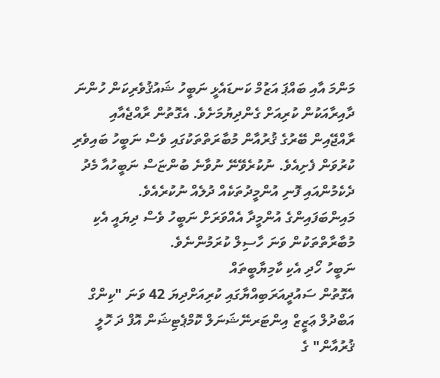މަންމަ އާއި ބައްޕަ އަޒުމް ކަނޑައެޅީ ނަބީހު ޝައުޤުވެރިކަން ހުންނަ ދާއިރާއަކުން ކުރިއަށް ގެންދިޔުމަށެވެ. އެގޮތުން ރާއްޖެއާއި ރާއްޖޭއިން ބޭރުގެ ޤުރުއާން މުބާރަތްތަކުގައި ވެސް ނަބީހު ބައިވެރި ކުރުވަން ފެށިއެވެ. ނުކުރެވޭނޭ ނުވާނެ ބުންޏަސް ނަބީހުއާ މެދު ދެކެމުންއައި ފޮނި އުންމީދުތަކެއް ދުލެއް ނުކުރެއެވެ. މައިންބަފައިންގެ އުންމީދާ އެއްވަރަށް ނަބީހު ވެސް ދިޔައީ އެކި މުބާރާތްތަކުން ވަނަ ހާސިލް ކުރަމުންނެވެ.
ނަބީހު ހޯދި އެކި ކާމިޔާބީތައް
އެގޮތުން ސައުދީއަރަބިއްޔާގައި ކުރިއަށްދިޔަ 42 ވަނަ "ކިންގް އަބްދުލް ޢަޒީޒް އިންޓަރނޭޝަނަލް ކޮމްޕެޓިޝަން އޮފް ދަ ހޮލީ ޤުރުއާން" ގެ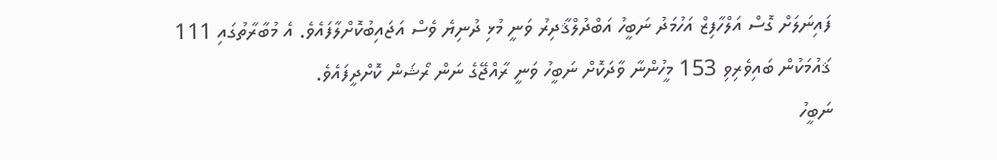ފައިނަލަށް ގޮސް އަލްހާފިޒް އަހުމަދު ނަބީހު އަބްދުލްޤާދިރު ވަނީ މުޅި ދުނިޔެ ވެސް އަޖައިބުކޮށްލާފައެވެ. އެ މުބާރާތުގައި 111 ޤައުމަކުން ބައިވެރިވި 153 މީހުންނާ ވާދަކޮށް ނަބީހު ވަނީ ރާއްޖޭގެ ނަން ރޯޝަން ކޮށްދީފައެވެ.
ނަބީހު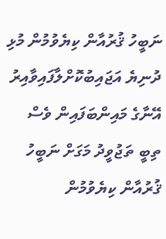ނަބީހު ޤުރުއާން ކިޔެވުމުން މުޅި ދުނިޔެ އަޖައިބުކޮށްލާފައިވާއިރު އޭނާގެ މައިންބަފައިން ވެސް ތިބީ ތަޖުވީދު މަގަށް ނަބީހު ޤުރުއާން ކިޔެވުމުން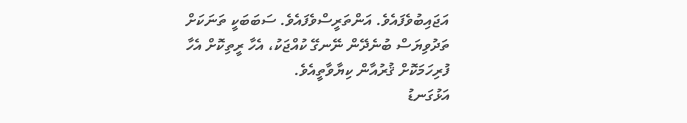އަޖައިބުވެފައެވެ. އަންތަރީސްވެފައެވެ. ސަބަބަކީ ތަނަކަށް ތަދުވިޔަސް ބުނެދޭން ނޭނގޭ ކުއްޖަކު، އެހާ ރީތިކޮށް އެހާ ފުރިހަމަކޮށް ޤުރުއާން ކިޔާވާތީއެވެ.
އަޅުގަނޑު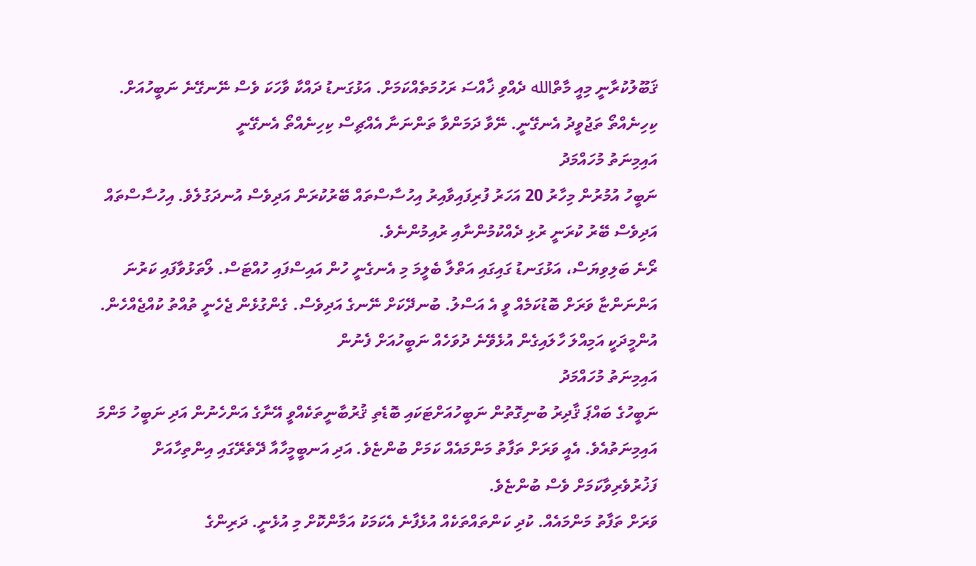ޤަބޫލުކުރާނީ މިއީ މާތްالله ދެއްވި ޚާއްސަ ރަހުމަތެއްކަމަށް. އަޅުގަނޑު ދައްކާ ވާހަކަ ވެސް ނޭނގޭނެ ނަބީހުއަށް. ކިހިނެއްތޯ ތަޖުވީދު އެނގޭނީ. ނޭވާ ދަމަންވާ ތަންނަނާ އެއްޗިސް ކިހިނެއްތޯ އެނގޭނީ
އައިމިނަތު މުހައްމަދު
ނަބީހު އުމުރުން މިހާރު 20 އަހަރު ފުރިފައިވާއިރު އިހުސާސްތައް ބޭރުކުރަން އަދިވެސް އުނދަގުލެވެ. އިހުސާސްތައް އަދިވެސް ބޭރު ކުރަނީ ރުޅި ދެއްކުމުންނާއި ރުއިމުންނެވެ.
ރޯނެ ބަލިވިޔަސް، އަޅުގަނޑު ގައިގައި އަތްލާ ބެލީމަ މި އެނގެނީ ހުން އައިސްފައި ހުއްޓަސް. ލޯތަޅުވާފައި ކަރުނަ އަންނަންޏާ ވަރަށް ބޮޑުކަމެއް ވީ އެ އަސްލު. ބުނދޭކަށް ނޭނގެ އަދިވެސް. ގެންގުޅެން ޖެހެނީ ތުއްތު ކުއްޖެއްހެން. އުންމީދަކީ އަމިއްލަ ހާލައިގެން އުޅެވޭނެ ދުވަހެއް ނަބީހުއަށް ފެނުން
އައިމިނަތު މުހައްމަދު
ނަބީހުގެ ބައްޕަ ޤާދިރު ބުނިގޮތުން ނަބީހުއަށްޓަކައި ބޮޑެތި ޤުރުބާނީތަކެއްވީ އޭނާގެ އަންހެނުން އަދި ނަބީހު މަންމަ އައިމިނަތުއެވެ. އެއީ ވަރަށް ތަފާތު މަންމައެއް ކަމަށް ބުންޏެވެ. އަދި އަނބީމީހާއާ ދޭތެރޭގައި އިންތިހާއަށް ފަޚުރުވެރިވާކަމަށް ވެސް ބުންޏެވެ.
ވަރަށް ތަފާތު މަންމައެއް. ކުދި ކަންތައްތަކެއް އުޅެފާނެ އެކަމަކު އަމާންކޮށް މި އުޅެނީ. ދަރިންގެ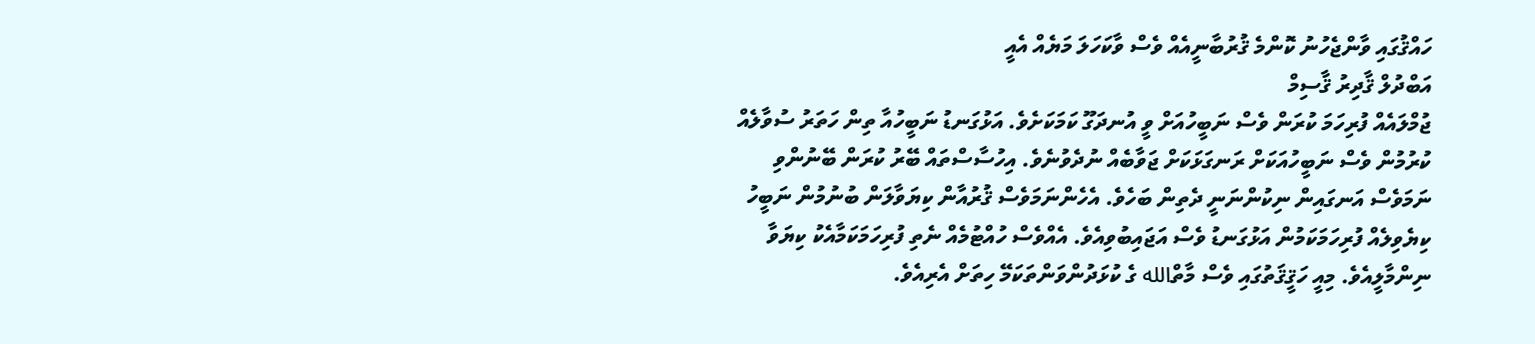ހައްޤުގައި ވާންޖެހުނު ކޮންމެ ޤުރުބާނީއެއް ވެސް ވާކަހަލަ މަޔެއް އެއީ
އަބްދުލް ޤާދިރު ޤާސިމް
ޖުމްލައެއް ފުރިހަމަ ކުރަން ވެސް ނަބީހުއަށް ވީ އުނދަގޫ ކަމަކަށެވެ. އަޅުގަނޑު ނަބީހުއާ ތިން ހަތަރު ސުވާލެއް ކުރުމުން ވެސް ނަބީހުއަކަށް ރަނގަޅަކަށް ޖަވާބެއް ނުދެވުނެވެ. އިހުސާސްތައް ބޭރު ކުރަން ބޭނުންވި ނަމަވެސް އަނގައިން ނިކުންނަނީ ދެތިން ބަހެވެ. އެހެންނަމަވެސް ޤުރުއާން ކިޔަވާލަން ބުނުމުން ނަބީހު ކިޔެވިލެއް ފުރިހަމަކަމުން އަޅުގަނޑު ވެސް އަޖައިބުވިއެވެ. އެއްވެސް ހުއްޓުމެއް ނެތި ފުރިހަމަކަމާއެކު ކިޔަވާ ނިންމާލީއެވެ. މިއީ ހަޤީޤަތުގައި ވެސް މާތްالله ގެ ކުޅަދުންވަންތަކަމޭ ހިތަށް އެރިއެވެ.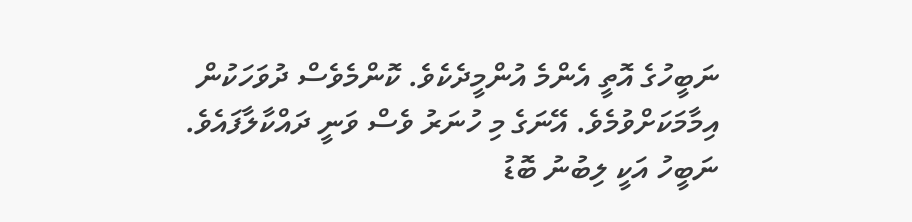ނަބީހުގެ އޮތީ އެންމެ އުންމީދެކެވެ. ކޮންމެވެސް ދުވަހަކުން އިމާމަކަށްވުމެވެ. އޭނަގެ މި ހުނަރު ވެސް ވަނީ ދައްކާލާފައެވެ. ނަބީހު އަކީ ލިބުނު ބޮޑު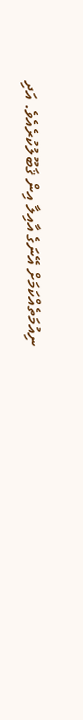ނިއުމަތެއްކަމަށް އޭނަގެ އާއިލާ އިން ޤަބޫލުކުރެއެވެ. އަދި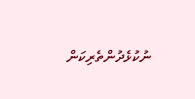ނުކުޅެދުންތެރިކަން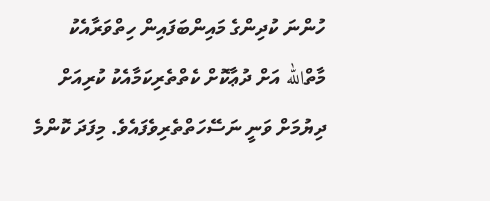ހުންނަ ކުދިންގެ މައިންބަފައިން ހިތްވަރާއެކު މާތްالله އަށް ދުޢާކޮށް ކެތްތެރިކަމާއެކު ކުރިއަށް ދިޔުމަށް ވަނީ ނަސޭހަތްތެރިވެފައެވެ. މިފަދަ ކޮންމެ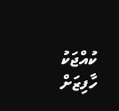ކުއްޖަކު ހާފިޒަށް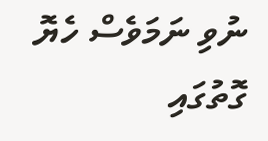ނުވި ނަމަވެސް ހެޔޮ ގޮތުގައި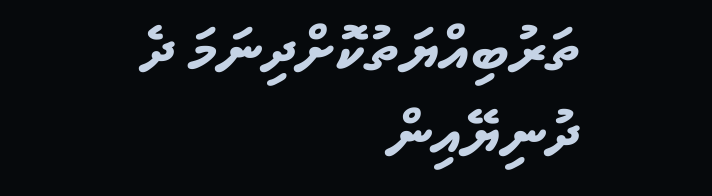ތަރުބިއްޔަތުކޮށްދިނަމަ ދެ ދުނިޔޭއިން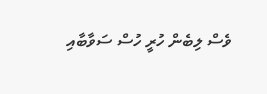ވެސް ލިބެން ހުރީ ހުސް ސަވާބާއި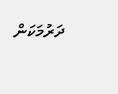ދަރުމަކަން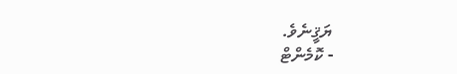ޔަޤީނެވެ.
- ކޮމެންޓް